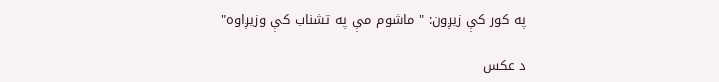په کور کې زیږون: " ماشوم مې په تشناب کې وزیږاوه"

د عکس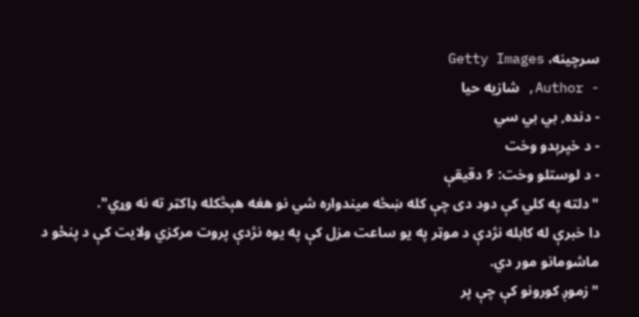سرچینه، Getty Images
- Author, شازیه حیا
- دنده, بي بي سي
- د خپرېدو وخت
- د لوستلو وخت: ۶ دقیقې
"دلته په کلي کې دود دی چې کله ښځه میندواره شي نو هغه هېڅکله ډاکټر ته نه وړي".
دا خبرې له کابله نژدې د موټر په یو ساعت مزل کې په یوه نژدې پروت مرکزي ولایت کې د پنځو د ماشومانو مور دي.
"زموږ کورونو کې چې پر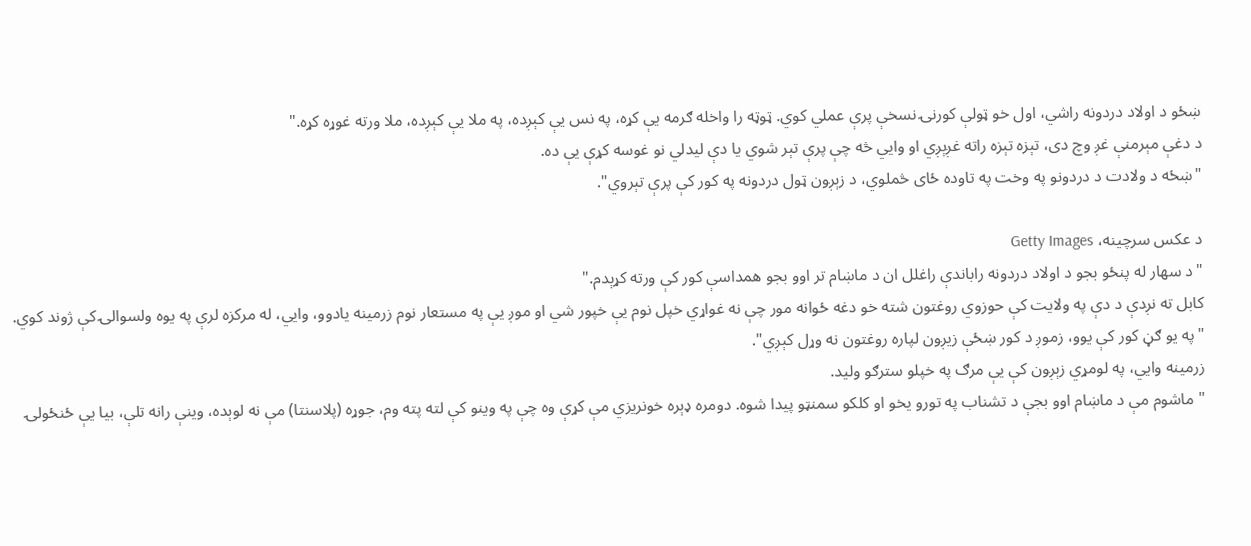ښځو د اولاد دردونه راشي، اول خو ټولې کورنۍ نسخې پرې عملي کوي. ټوټه را واخله ګرمه یې کړه، په نس یې کېږده، په ملا یې کېږده، ملا ورته غوړه کړه."
د دغې مېرمنې غږ وچ دی، تېزه تېزه راته غږېږي او وایي څه چې پرې تېر شوي یا دې لیدلي نو غوسه کړې یې ده.
"ښځه د ولادت د دردونو په وخت په تاوده ځای څملوي، د زېږون ټول دردونه په کور کې پرې تېروي".

د عکس سرچینه، Getty Images
"د سهار له پنځو بجو د اولاد دردونه راباندې راغلل ان د ماښام تر اوو بجو همداسې کور کې ورته کړېدم."
کابل ته نږدې د دې په ولایت کې حوزوي روغتون شته خو دغه ځوانه مور چې نه غواړي خپل نوم یې خپور شي او موږ یې په مستعار نوم زرمینه یادوو، وایي، له مرکزه لرې په یوه ولسوالۍ کې ژوند کوي.
"په یو ګڼ کور کې یوو، زموږ د کور ښځې زیږون لپاره روغتون نه وړل کېږي".
زرمینه وایي، په لومړي زېږون کې یې مرګ په خپلو سترګو ولید.
" ماشوم مې د ماښام اوو بجې د تشناب په تورو یخو او کلکو سمنټو پیدا شوه. دومره ډېره خونریزي مې کړې وه چې په وینو کې لته پته وم، جوړه (پلاسنتا) مې نه لوېده، وینې رانه تلې، بیا یې ځنځولۍ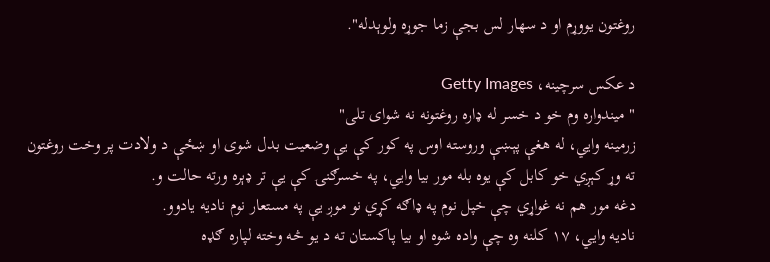روغتون یووړم او د سهار لس بجې زما جوړه ولوېدله".

د عکس سرچینه، Getty Images
" میندواره وم خو د خسر له ډاره روغتونه نه شوای تلی"
زرمینه وایي، له هغې پېښې وروسته اوس په کور کې یې وضعیت بدل شوی او ښځې د ولادت پر وخت روغتون ته وړ کېږي خو کابل کې یوه بله مور بیا وایي، په خسرګنۍ کې یې تر ډېره ورته حالت و.
دغه مور هم نه غواړي چې خپل نوم په ډاګه کړي نو موږ یې په مستعار نوم نادیه یادوو.
نادیه وایي، ۱۷ کلنه وه چې واده شوه او بیا پاکستان ته د یو څه وخته لپاره ګډه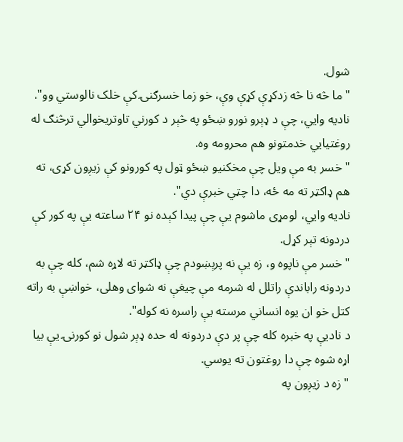شول.
" ما څه نا څه زدکړې کړې وې، خو زما خسرګنۍ کې خلک نالوستي وو".
نادیه وایي، چې د ډېرو نورو ښځو په څېر د کورني تاوتریخوالي ترڅنګ له روغتیايي خدمتونو هم محرومه وه.
"خسر به مې ویل چې مخکنیو ښځو ټول په کورونو کې زيږون کړی، ته هم ډاکټر ته مه ځه، دا چټي خبرې دي".
نادیه وایي، لومړی ماشوم یې چې پیدا کېده نو ۲۴ ساعته یې په کور کې دردونه تېر کړل.
"خسر مې ناپوه و، زه یې نه پرېښودم چې ډاکټر ته لاړه شم، کله چې به دردونه راباندې راتلل له شرمه مې چیغې نه شوای وهلی، خواښې به راته کتل خو ان یوه انساني مرسته یې راسره نه کوله".
د نادیې په خبره کله چې پر دې دردونه له حده ډېر شول نو کورنۍ یې بیا اړه شوه چې دا روغتون ته یوسي.
"زه د زیږون په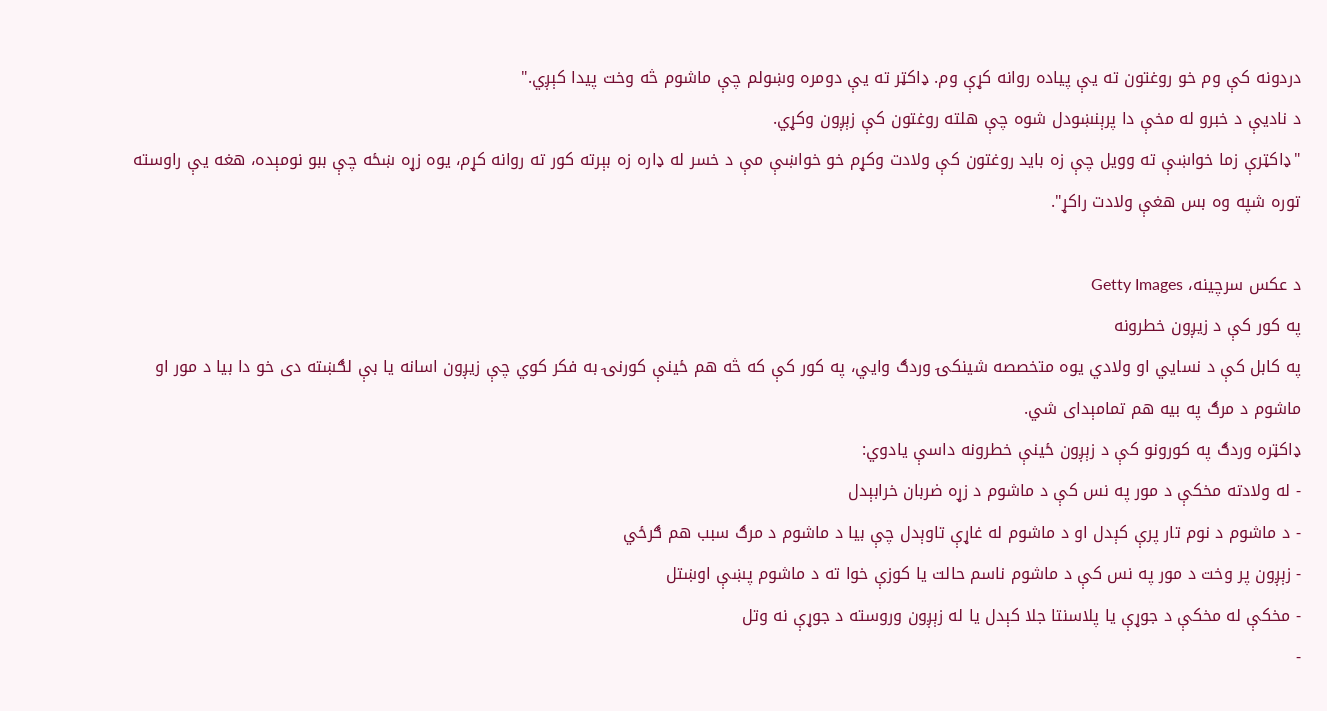دردونه کې وم خو روغتون ته یې پیاده روانه کړې وم. ډاکټر ته یې دومره وښولم چې ماشوم څه وخت پیدا کېږي."
د نادیې د خبرو له مخې دا پرېنښودل شوه چې هلته روغتون کې زېږون وکړي.
"ډاکټرې زما خواښې ته وویل چې زه باید روغتون کې ولادت وکړم خو خواښې مې د خسر له ډاره زه بېرته کور ته روانه کړم، یوه زړه ښځه چې ببو نومېده، هغه یې راوسته توره شپه وه بس هغې ولادت راکړ".

د عکس سرچینه، Getty Images
په کور کې د زیږون خطرونه
په کابل کې د نسایي او ولادي یوه متخصصه شینکۍ وردګ وایي، په کور کې که څه هم ځینې کورنۍ به فکر کوي چې زيږون اسانه یا بې لګښته دی خو دا بیا د مور او ماشوم د مرګ په بیه هم تمامېدای شي.
ډاکټره وردګ په کورونو کې د زېږون ځینې خطرونه داسې یادوي:
- له ولادته مخکې د مور په نس کې د ماشوم د زړه ضربان خرابېدل
- د ماشوم د نوم تار پرې کېدل او د ماشوم له غاړې تاوېدل چې بیا د ماشوم د مرګ سبب هم ګرځي
- زېږون پر وخت د مور په نس کې د ماشوم ناسم حالت یا کوزې خوا ته د ماشوم پښې اوښتل
- مخکې له مخکې د جوړې یا پلاسنتا جلا کېدل یا له زېږون وروسته د جوړې نه وتل
-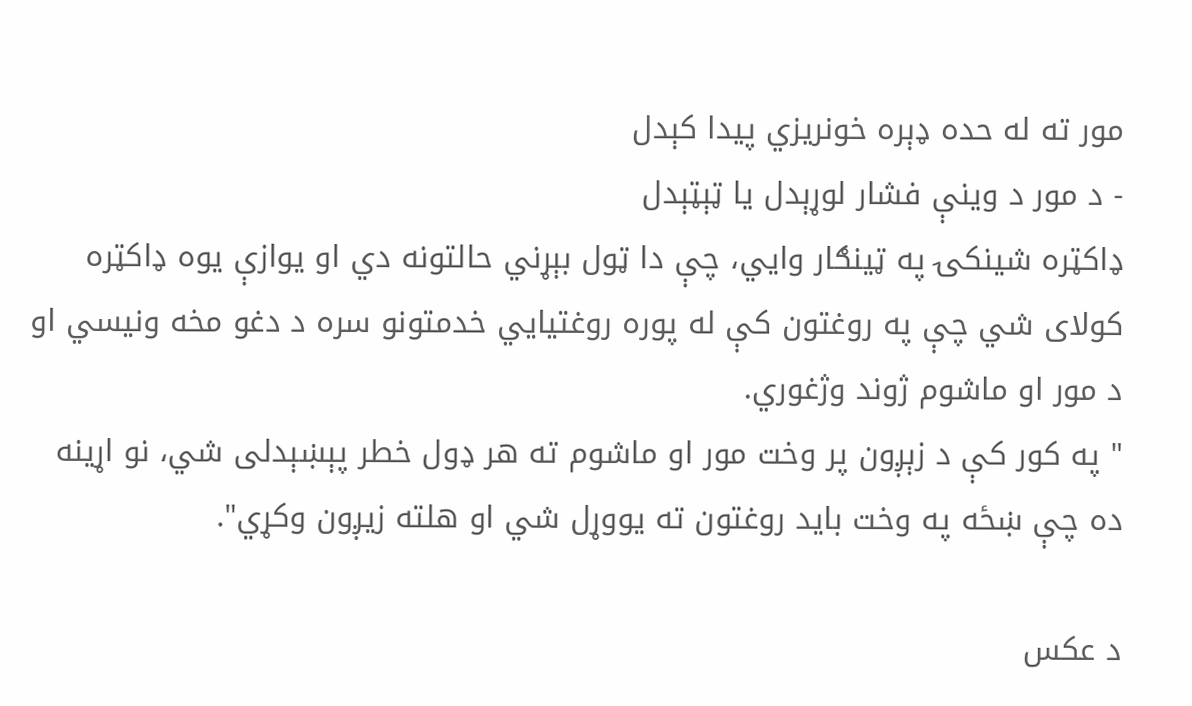مور ته له حده ډېره خونریزي پیدا کېدل
- د مور د وینې فشار لوړېدل یا ټېټېدل
ډاکټره شینکۍ په ټینګار وایي، چې دا ټول بېړني حالتونه دي او یوازې یوه ډاکټره کولای شي چې په روغتون کې له پوره روغتیايي خدمتونو سره د دغو مخه ونیسي او د مور او ماشوم ژوند وژغوري.
" په کور کې د زېږون پر وخت مور او ماشوم ته هر ډول خطر پېښېدلی شي، نو اړینه ده چې ښځه په وخت باید روغتون ته یووړل شي او هلته زیږون وکړي".

د عکس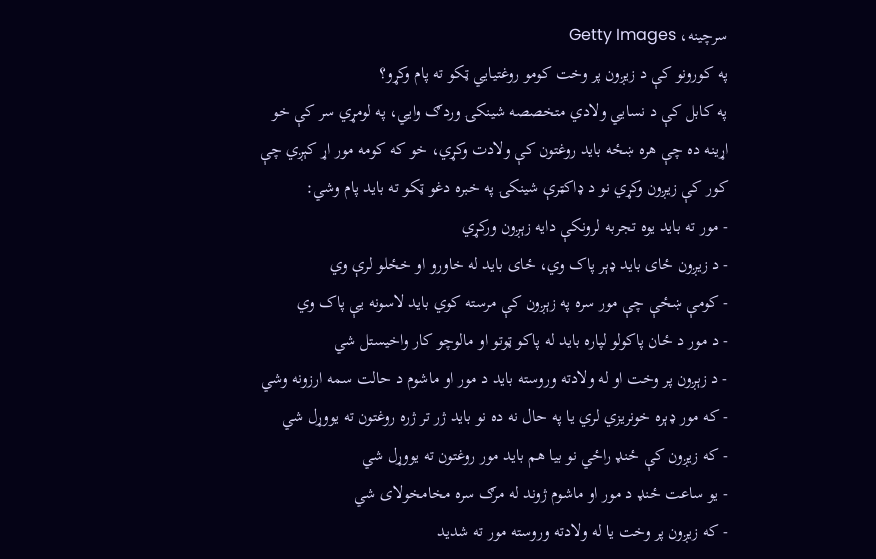سرچینه، Getty Images
په کورونو کې د زیږون پر وخت کومو روغتیايي ټکو ته پام وکړو؟
په کابل کې د نسایي ولادي متخصصه شینکۍ وردګ وایي، په لومړي سر کې خو اړینه ده چې هره ښځه باید روغتون کې ولادت وکړي، خو که کومه مور اړ کېږي چې کور کې زیږون وکړي نو د ډاکټرې شینکۍ په خبره دغو ټکو ته باید پام وشي:
- مور ته باید یوه تجربه لرونکې دایه زېږون ورکړي
- د زیږون ځای باید ډېر پاک وي، ځای باید له خاورو او خځلو لرې وي
- کومې ښځې چې مور سره په زېږون کې مرسته کوي باید لاسونه یې پاک وي
- د مور د ځان پاکولو لپاره باید له پاکو ټوتو او مالوچو کار واخیستل شي
- د زېږون پر وخت او له ولادته وروسته باید د مور او ماشوم د حالت سمه ارزونه وشي
- که مور ډېره خونریزي لري یا په حال نه ده نو باید ژر تر ژره روغتون ته یووړل شي
- که زیږون کې ځنډ راځي نو بیا هم باید مور روغتون ته یووړل شي
- یو ساعت ځنډ د مور او ماشوم ژوند له مرګ سره مخامخولای شي
- که زیږون پر وخت یا له ولادته وروسته مور ته شدید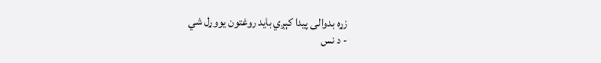زړه بدوالی پیدا کېږي باید روغتون یووړل شي
- د نس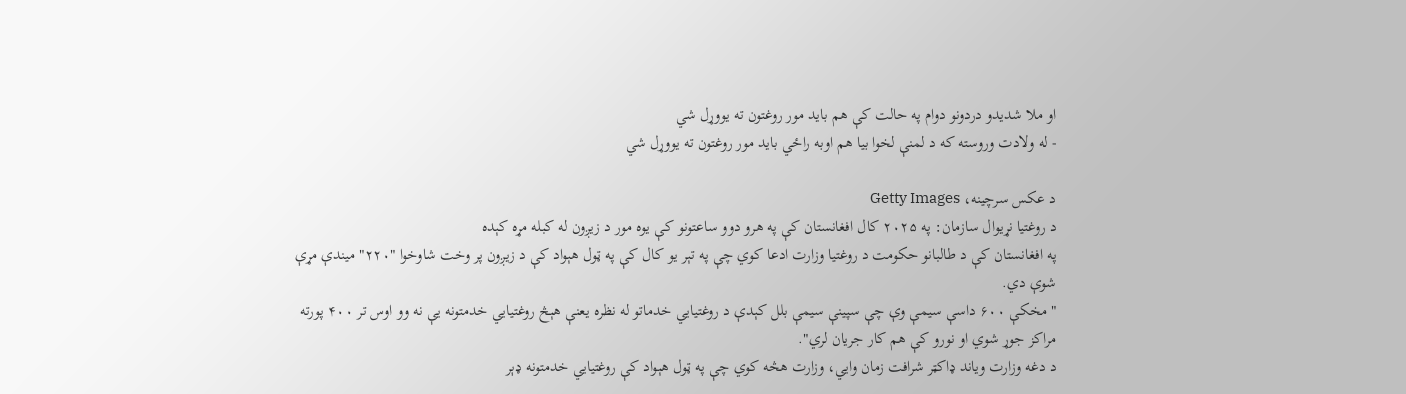او ملا شدیدو دردونو دوام په حالت کې هم باید مور روغتون ته یووړل شي
- له ولادت وروسته که د لمنې لخوا بیا هم اوبه راځي باید مور روغتون ته یووړل شي

د عکس سرچینه، Getty Images
د روغتیا نړیوال سازمان: په ۲۰۲۵ کال افغانستان کې په هرو دوو ساعتونو کې یوه مور د زیږون له کبله مړه کېده
په افغانستان کې د طالبانو حکومت د روغتیا وزارت ادعا کوي چې په تېر یو کال کې په ټول هېواد کې د زیږون پر وخت شاوخوا "۲۲۰" میندې مړې شوې دي.
"مخکې ۶۰۰ داسې سیمې وې چې سپینې سیمې بلل کېدې د روغتیایي خدماتو له نظره یعنې هېڅ روغتیایي خدمتونه یې نه وو اوس تر ۴۰۰ پورته مراکز جوړ شوي او نورو کې هم کار جریان لري".
د دغه وزارت ویاند ډاکټر شرافت زمان وایي، وزارت هڅه کوي چې په ټول هېواد کې روغتیايي خدمتونه ډېر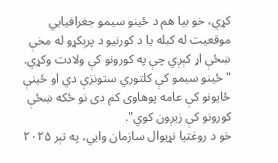کړي، خو بیا هم د ځینو سیمو جغرافیايي موقعیت له کبله یا د کورنیو د پرېکړو له مخې ښځې اړ کېږي چې په کورونو کې ولادت وکړي.
"ځینو سیمو کې کلتوري ستونزې دي او ځینې ځایونو کې عامه پوهاوی کم دی نو ځکه ښځې کورونو کې زیږون کوي".
خو د روغتیا نړیوال سازمان وایي، په تېر ۲۰۲۵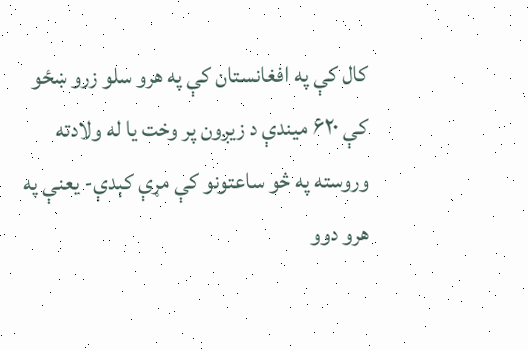کال کې په افغانستان کې په هرو سلو زرو ښځو کې ۶۲۰ میندې د زیږون پر وخت یا له ولادته وروسته په څو ساعتونو کې مړې کېدې- یعنې په هرو دوو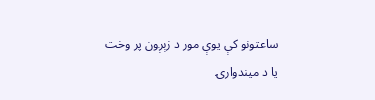ساعتونو کې یوې مور د زېږون پر وخت یا د میندوارۍ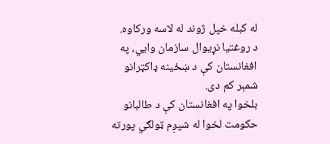له کبله خپل ژوند له لاسه ورکاوه.
د روغتیا نړیوال سازمان وایي، په افغانستان کې د ښځینه ډاکټرانو شمېر کم دی.
بلخوا په افغانستان کې د طالبانو حکومت لخوا له شپږم ټولګي پورته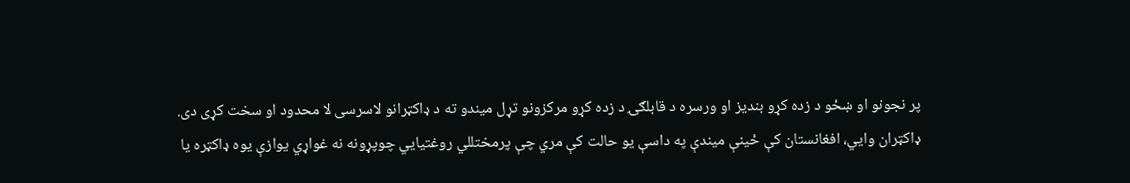پر نجونو او ښځو د زده کړو بندیز او ورسره د قابلګۍ د زده کړو مرکزونو تړل میندو ته د ډاکټرانو لاسرسی لا محدود او سخت کړی دی.
ډاکټران وایي، افغانستان کې ځینې میندې په داسې یو حالت کې مري چې پرمختللي روغتیايي چوپړونه نه غواړي یوازې یوه ډاکټره یا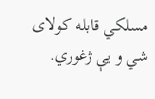مسلکي قابله کولای شي و یې ژغوري.